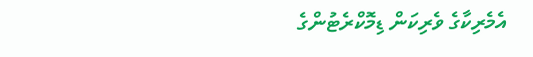އެމެރިކާގެ ވެރިކަން ޑިމޮކްރެޓުންގެ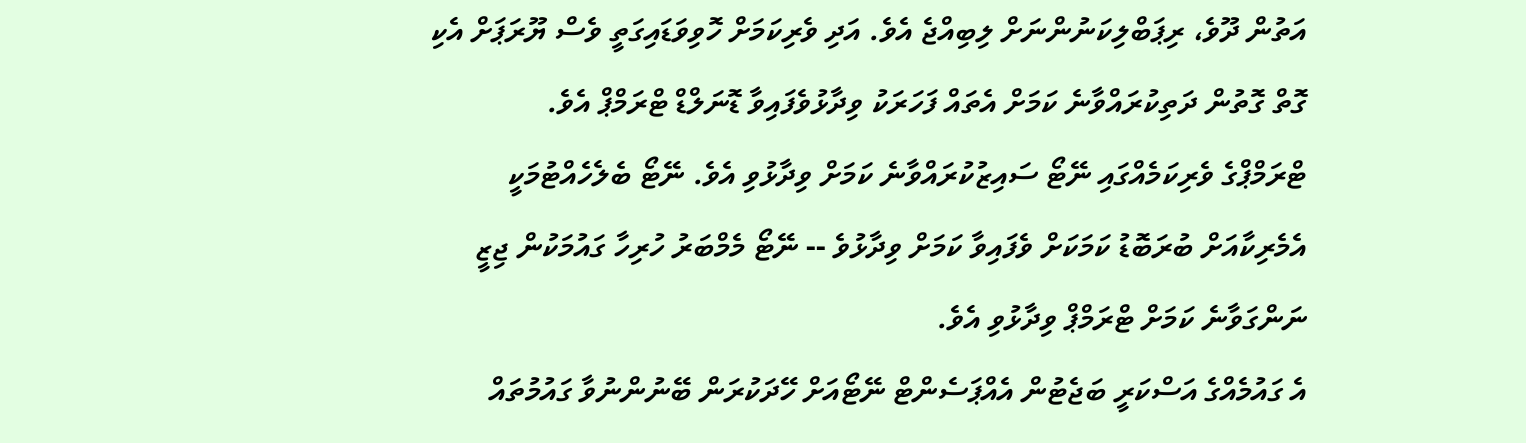އަތުން ދޫވެ، ރިޕަބްލިކަނުންނަށް ލިބިއްޖެ އެވެ. އަދި ވެރިކަމަށް ހޮވިވަޑައިގަތީ ވެސް ޔޫރަޕަށް އެކި ގޮތް ގޮތުން ދަތިކުރައްވާނެ ކަމަށް އެތައް ފަހަރަކު ވިދާޅުވެފައިވާ ޑޮނަލްޑް ޓްރަމްޕް އެވެ.
ޓްރަމްޕްގެ ވެރިކަމެއްގައި ނޭޓޯ ސައިޒުކުރައްވާނެ ކަމަށް ވިދާޅުވި އެވެ. ނޭޓޯ ބެލެހެއްޓުމަކީ އެމެރިކާއަށް ބުރަބޮޑު ކަމަކަށް ވެފައިވާ ކަމަށް ވިދާޅުވެ -- ނޭޓޯ މެމްބަރު ހުރިހާ ގައުމަކުން ޖިޒީ ނަންގަވާނެ ކަމަށް ޓްރަމްޕް ވިދާޅުވި އެވެ.
އެ ގައުމެއްގެ އަސްކަރީ ބަޖެޓުން އެއްޕަސެންޓް ނޭޓޯއަށް ހޭދަކުރަން ބޭނުންނުވާ ގައުމުތައް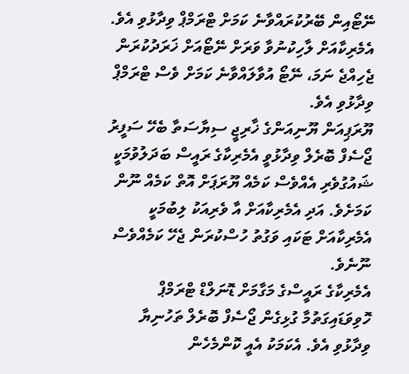ނޭޓޯއިން ބޭރުކުރައްވާނެ ކަމަށް ޓްރަމްޕް ވިދާޅުވި އެވެ. އެމެރިކާއަށް ލާހިކުނުވާ ވަރަށް ނޭޓޯއަށް ޚަރަދުކުރަން ޖެހިއްޖެ ނަމަ، ނޭޓޯ އުވާލައްވާނެ ކަމަށް ވެސް ޓްރަމްޕް ވިދާޅުވި އެވެ.
ޔޫރަޕިއަން ޔޫނިއަންގެ ޚާރިޖީ ސިޔާސަތާ ބެހޭ ސަފީރު ޖޯސެފް ބޮރެލް ވިދާޅުވީ އެމެރިކާގެ ރައީސް ބަދަލުވުމަކީ ޝައުގުވެރި އެއްވެސް ކަމެއް ޔޫރަޕަށް އޮތް ކަމެއް ނޫން ކަމަށެވެ. އަދި އެމެރިކާއަށް އާ ވެރިއަކު ލިބުމަކީ އެމެރިކާއަށް ޓަކައި ވަގުތު ހުސްކުރަން ޖެހޭ ކަމެއްވެސް ނޫނެވެ.
އެމެރިކާގެ ރައީސްގެ މަގާމަށް ޑޮނަލްޑް ޓްރަމްޕް ހޮވިވަޑައިގަތުމާ ގުޅިގެން ޖޯސެފް ބޮރެލް ތަހުނިޔާ ވިދާޅުވި އެވެ. އެކަމަކު އެއީ ކޮންމެހެން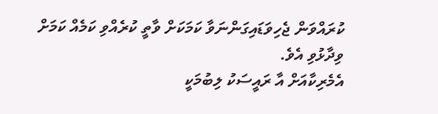ކުރައްވަން ޖެހިވަޑައިގަންނަވާ ކަމަކަށް ވާތީ ކުރެއްވި ކަމެއް ކަމަށް ވިދާޅުވި އެވެ.
އެމެރިކާއަށް އާ ރައީސަކު ލިބުމަކީ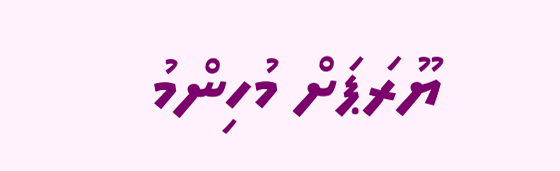ޔޫރަޕަށް މުހިންމު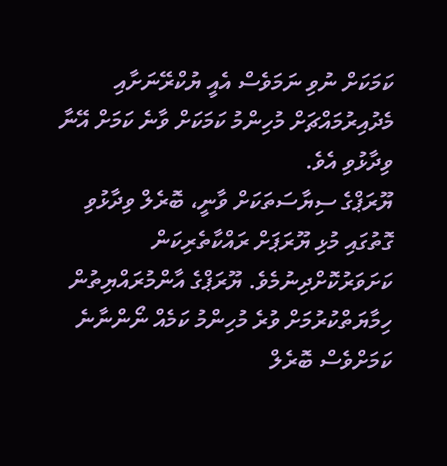ކަމަކަށް ނުވި ނަމަވެސް އެއީ ޔުކްރޭނަށާއި މެދުއިރުމައްޗަށް މުހިންމު ކަމަކަށް ވާނެ ކަމަށް އޭނާ ވިދާޅުވި އެވެ.
ޔޫރަޕްގެ ސިޔާސަތަކަށް ވާނީ، ބޮރެލް ވިދާޅުވި ގޮތުގައި މުޅި ޔޫރަޕަށް ރައްކާތެރިކަން ކަށަވަރުކޮށްދިނުމެވެ. ޔޫރަޕްގެ އާންމުރައްޔިތުން ހިމާޔަތްކުރުމަށް ވުރެ މުހިންމު ކަމެއް ނޯންނާނެ ކަމަށްވެސް ބޮރެލް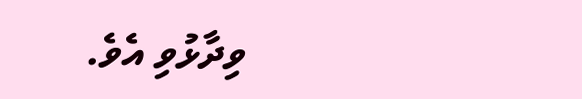ވިދާޅުވި އެވެ.